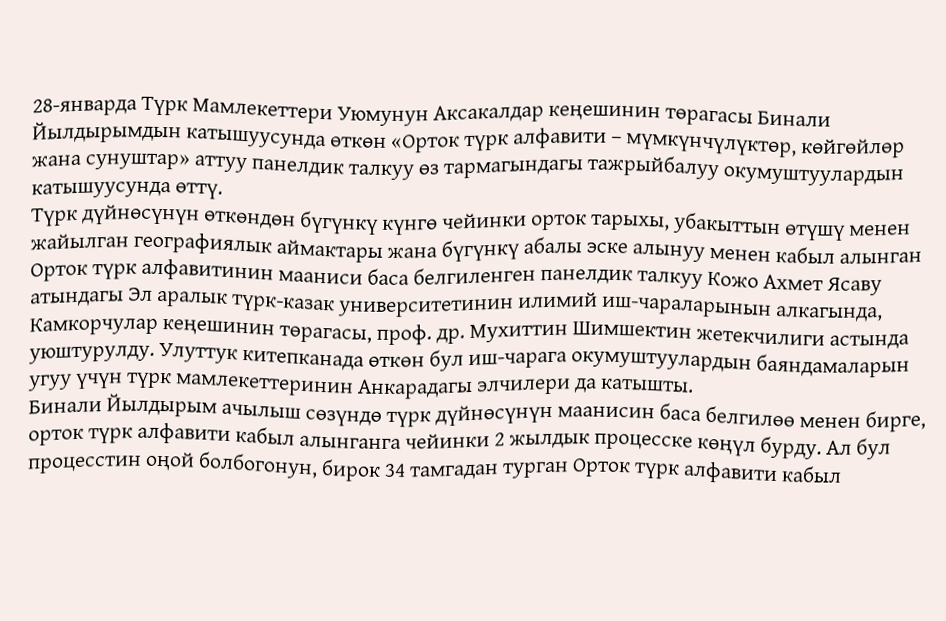28-январда Түрк Мамлекеттери Уюмунун Аксакалдар кеңешинин төрагасы Бинали Йылдырымдын катышуусунда өткөн «Орток түрк алфавити – мүмкүнчүлүктөр, көйгөйлөр жана сунуштар» аттуу панелдик талкуу өз тармагындагы тажрыйбалуу окумуштуулардын катышуусунда өттү.
Түрк дүйнөсүнүн өткөндөн бүгүнкү күнгө чейинки орток тарыхы, убакыттын өтүшү менен жайылган географиялык аймактары жана бүгүнкү абалы эске алынуу менен кабыл алынган Орток түрк алфавитинин мааниси баса белгиленген панелдик талкуу Кожо Ахмет Ясаву атындагы Эл аралык түрк-казак университетинин илимий иш-чараларынын алкагында, Камкорчулар кеңешинин төрагасы, проф. др. Мухиттин Шимшектин жетекчилиги астында уюштурулду. Улуттук китепканада өткөн бул иш-чарага окумуштуулардын баяндамаларын угуу үчүн түрк мамлекеттеринин Анкарадагы элчилери да катышты.
Бинали Йылдырым ачылыш сөзүндө түрк дүйнөсүнүн маанисин баса белгилөө менен бирге, орток түрк алфавити кабыл алынганга чейинки 2 жылдык процесске көңүл бурду. Ал бул процесстин оңой болбогонун, бирок 34 тамгадан турган Орток түрк алфавити кабыл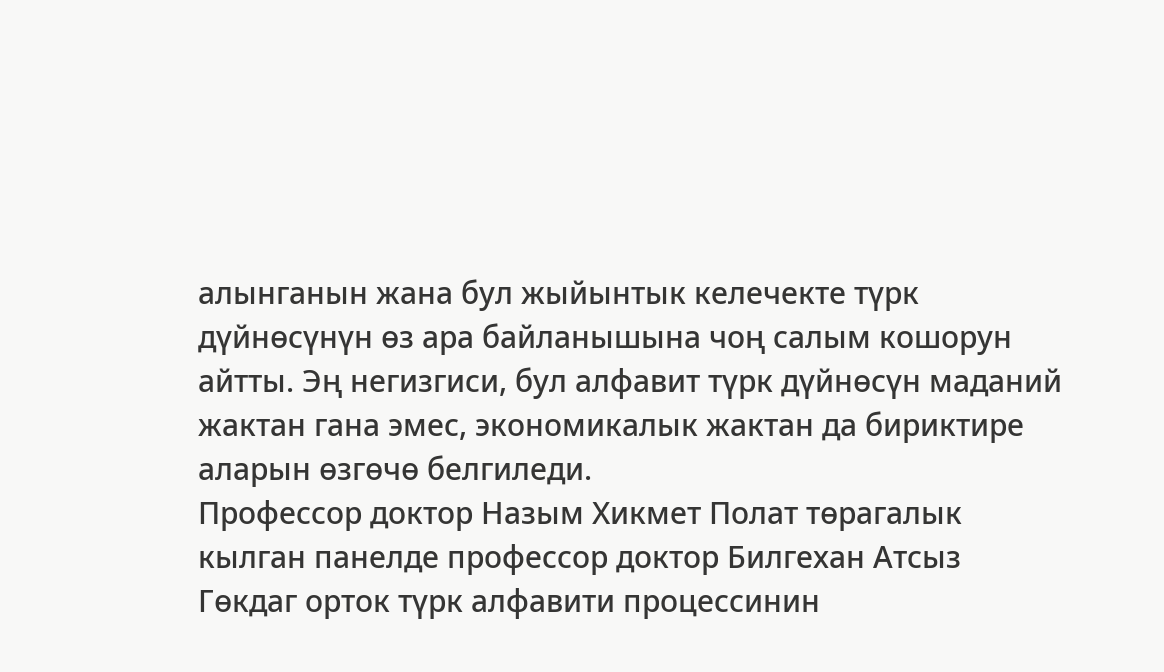алынганын жана бул жыйынтык келечекте түрк дүйнөсүнүн өз ара байланышына чоң салым кошорун айтты. Эң негизгиси, бул алфавит түрк дүйнөсүн маданий жактан гана эмес, экономикалык жактан да бириктире аларын өзгөчө белгиледи.
Профессор доктор Назым Хикмет Полат төрагалык кылган панелде профессор доктор Билгехан Атсыз Гөкдаг орток түрк алфавити процессинин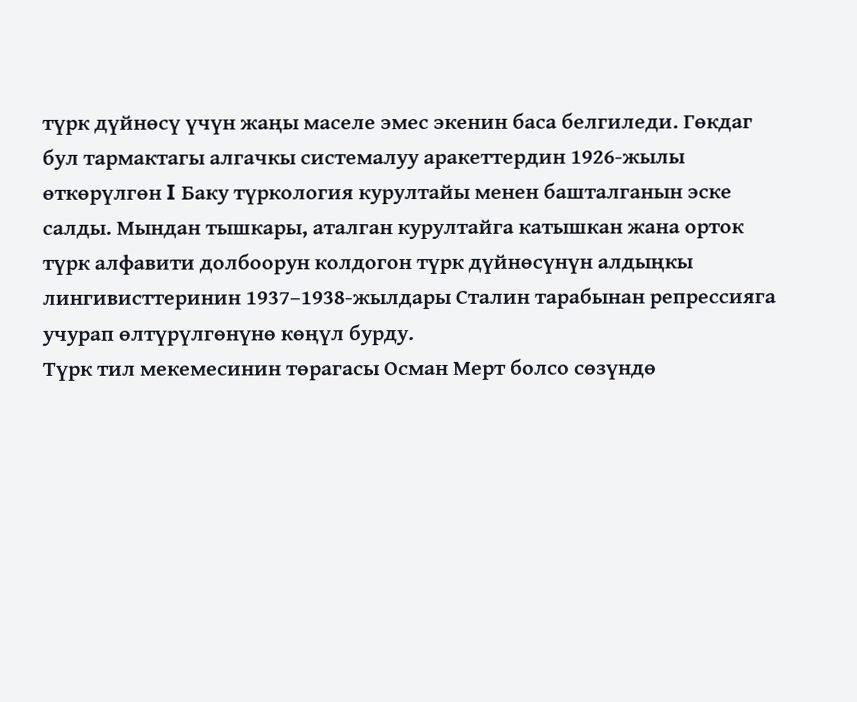түрк дүйнөсү үчүн жаңы маселе эмес экенин баса белгиледи. Гөкдаг бул тармактагы алгачкы системалуу аракеттердин 1926-жылы өткөрүлгөн I Баку түркология курултайы менен башталганын эске салды. Мындан тышкары, аталган курултайга катышкан жана орток түрк алфавити долбоорун колдогон түрк дүйнөсүнүн алдыңкы лингивисттеринин 1937–1938-жылдары Сталин тарабынан репрессияга учурап өлтүрүлгөнүнө көңүл бурду.
Түрк тил мекемесинин төрагасы Осман Мерт болсо сөзүндө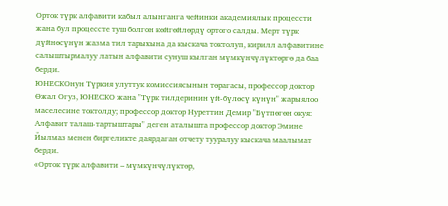Орток түрк алфавити кабыл алынганга чейинки академиялык процессти жана бул процессте туш болгон көйгөйлөрдү ортого салды. Мерт түрк дүйнөсүнүн жазма тил тарыхына да кыскача токтолуп, кирилл алфавитине салыштырмалуу латын алфавити сунуш кылган мүмкүнчүлүктөргө да баа берди.
ЮНЕСКОнун Түркия улуттук комиссиясынын төрагасы, профессор доктор Өжал Огуз, ЮНЕСКО жана "Түрк тилдеринин үй-бүлөсү күнүн" жарыялоо маселесине токтолду; профессор доктор Нуреттин Демир "Бүтпөгөн окуя: Алфавит талаш-тартыштары" деген аталышта профессор доктор Эмине Йылмаз менен биргеликте даярдаган отчету тууралуу кыскача маалымат берди.
«Орток түрк алфавити – мүмкүнчүлүктөр,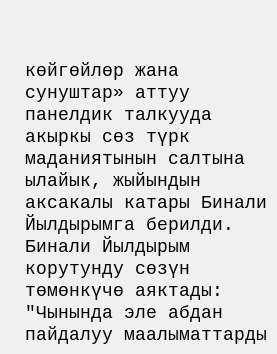көйгөйлөр жана сунуштар» аттуу панелдик талкууда акыркы сөз түрк маданиятынын салтына ылайык, жыйындын аксакалы катары Бинали Йылдырымга берилди. Бинали Йылдырым корутунду сөзүн төмөнкүчө аяктады: "Чынында эле абдан пайдалуу маалыматтарды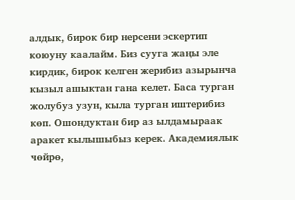алдык, бирок бир нерсени эскертип коюуну каалайм. Биз сууга жаңы эле кирдик, бирок келген жерибиз азырынча кызыл ашыктан гана келет. Баса турган жолубуз узун, кыла турган иштерибиз көп. Ошондуктан бир аз ылдамыраак аракет кылышыбыз керек. Академиялык чөйрө,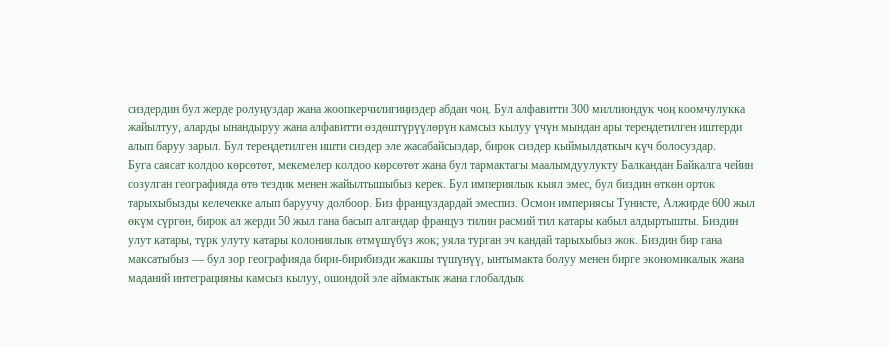сиздердин бул жерде ролуңуздар жана жоопкерчилигиңиздер абдан чоң. Бул алфавитти 300 миллиондук чоң коомчулукка жайылтуу, аларды ынандыруу жана алфавитти өздөштүрүүлөрүн камсыз кылуу үчүн мындан ары тереңдетилген иштерди алып баруу зарыл. Бул тереңдетилген ишти сиздер эле жасабайсыздар, бирок сиздер кыймылдаткыч күч болосуздар.
Буга саясат колдоо көрсөтөт, мекемелер колдоо көрсөтөт жана бул тармактагы маалымдуулукту Балкандан Байкалга чейин созулган географияда өтө тездик менен жайылтышыбыз керек. Бул империялык кыял эмес, бул биздин өткөн орток тарыхыбызды келечекке алып баруучу долбоор. Биз француздардай эмеспиз. Осмон империясы Тунисте, Алжирде 600 жыл өкүм сүргөн, бирок ал жерди 50 жыл гана басып алгандар француз тилин расмий тил катары кабыл алдыртышты. Биздин улут катары, түрк улуту катары колониялык өтмүшүбүз жок; уяла турган эч кандай тарыхыбыз жок. Биздин бир гана максатыбыз — бул зор географияда бири-бирибизди жакшы түшүнүү, ынтымакта болуу менен бирге экономикалык жана маданий интеграцияны камсыз кылуу, ошондой эле аймактык жана глобалдык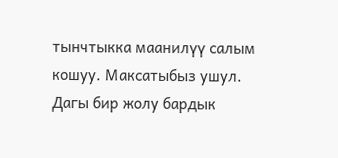тынчтыкка маанилүү салым кошуу. Максатыбыз ушул. Дагы бир жолу бардык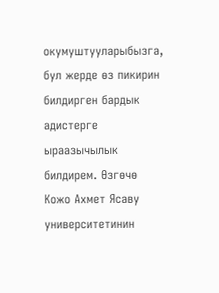окумуштууларыбызга, бул жерде өз пикирин билдирген бардык адистерге ыраазычылык билдирем. Өзгөчө Кожо Ахмет Ясаву университетинин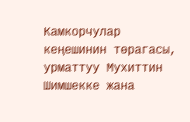Камкорчулар кеңешинин төрагасы, урматтуу Мухиттин Шимшекке жана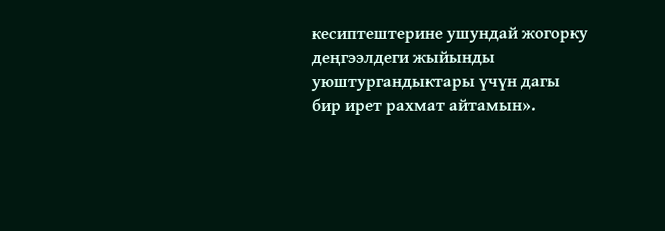кесиптештерине ушундай жогорку деңгээлдеги жыйынды уюштургандыктары үчүн дагы бир ирет рахмат айтамын».